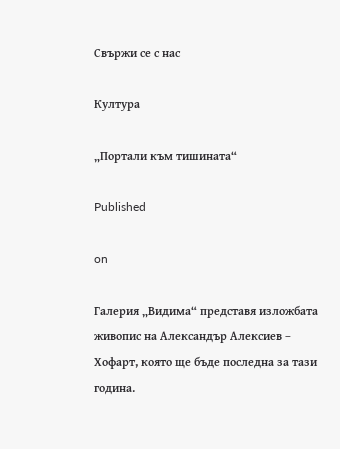Свържи се с нас

Култура

„Портали към тишината“

Published

on

Галерия „Видима“ представя изложбата живопис на Александър Алексиев – Хофарт, която ще бъде последна за тази година.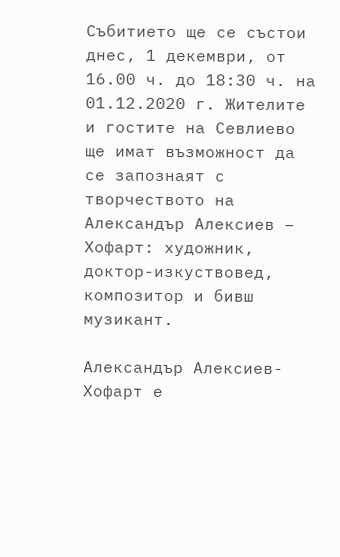Събитието ще се състои днес, 1 декември, от 16.00 ч. до 18:30 ч. на 01.12.2020 г. Жителите и гостите на Севлиево ще имат възможност да се запознаят с творчеството на Александър Алексиев – Хофарт: художник, доктор-изкуствовед, композитор и бивш музикант.

Александър Алексиев-Хофарт е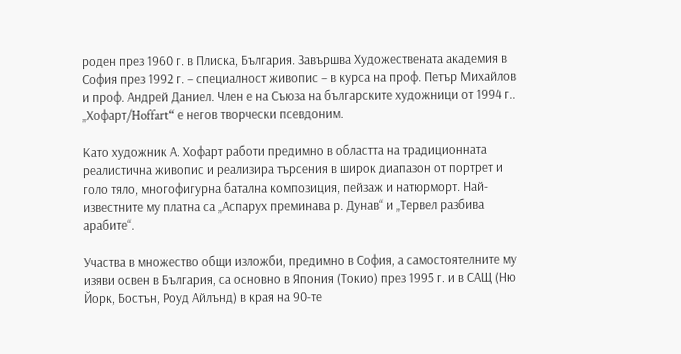роден през 1960 г. в Плиска, България. Завършва Художествената академия в София през 1992 г. – специалност живопис – в курса на проф. Петър Михайлов и проф. Андрей Даниел. Член е на Съюза на българските художници от 1994 г.. „Хофарт/Hoffart“ е негов творчески псевдоним.

Като художник А. Хофарт работи предимно в областта на традиционната реалистична живопис и реализира търсения в широк диапазон от портрет и голо тяло, многофигурна батална композиция, пейзаж и натюрморт. Най-известните му платна са „Аспарух преминава р. Дунав“ и „Тервел разбива арабите“.

Участва в множество общи изложби, предимно в София, а самостоятелните му изяви освен в България, са основно в Япония (Токио) през 1995 г. и в САЩ (Ню Йорк, Бостън, Роуд Айлънд) в края на 90-те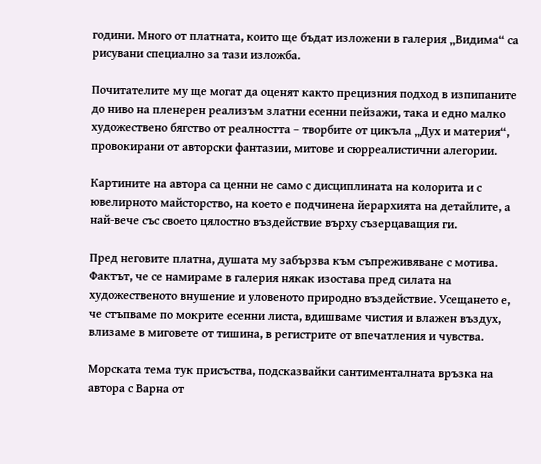години. Много от платната, които ще бъдат изложени в галерия „Видима“ са рисувани специално за тази изложба.

Почитателите му ще могат да оценят както прецизния подход в изпипаните до ниво на пленерен реализъм златни есенни пейзажи, така и едно малко художествено бягство от реалността – творбите от цикъла „Дух и материя“, провокирани от авторски фантазии, митове и сюрреалистични алегории.

Картините на автора са ценни не само с дисциплината на колорита и с ювелирното майсторство, на което е подчинена йерархията на детайлите, а най-вече със своето цялостно въздействие върху съзерцаващия ги.

Пред неговите платна, душата му забързва към съпреживяване с мотива. Фактът, че се намираме в галерия някак изостава пред силата на художественото внушение и уловеното природно въздействие. Усещането е, че стъпваме по мокрите есенни листа, вдишваме чистия и влажен въздух, влизаме в миговете от тишина, в регистрите от впечатления и чувства.

Морската тема тук присъства, подсказвайки сантименталната връзка на автора с Варна от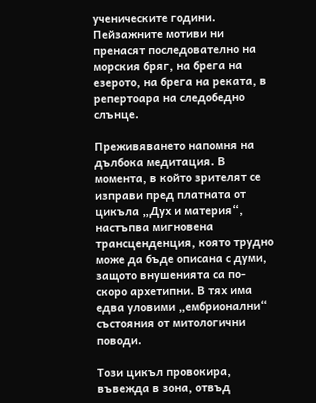ученическите години. Пейзажните мотиви ни пренасят последователно на морския бряг, на брега на езерото, на брега на реката, в репертоара на следобедно слънце.

Преживяването напомня на дълбока медитация. В момента, в който зрителят се изправи пред платната от цикъла „Дух и материя“, настъпва мигновена трансценденция, която трудно може да бъде описана с думи, защото внушенията са по-скоро архетипни. В тях има едва уловими „ембрионални“ състояния от митологични поводи.

Този цикъл провокира, въвежда в зона, отвъд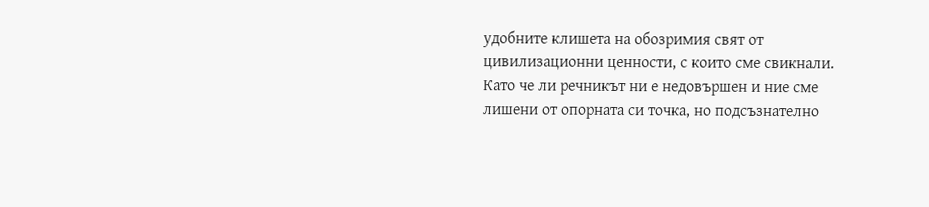удобните клишета на обозримия свят от цивилизационни ценности, с които сме свикнали. Като че ли речникът ни е недовършен и ние сме лишени от опорната си точка, но подсъзнателно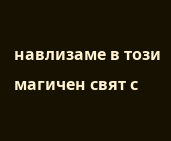навлизаме в този магичен свят с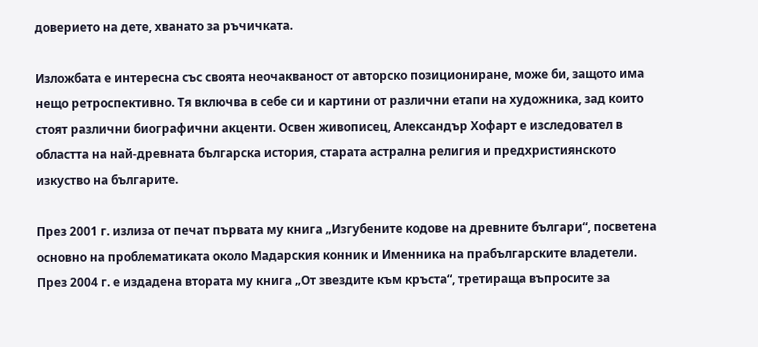доверието на дете, хванато за ръчичката.

Изложбата е интересна със своята неочакваност от авторско позициониране, може би, защото има нещо ретроспективно. Тя включва в себе си и картини от различни етапи на художника, зад които стоят различни биографични акценти. Освен живописец, Александър Хофарт е изследовател в областта на най-древната българска история, старата астрална религия и предхристиянското изкуство на българите.

През 2001 г. излиза от печат първата му книга „Изгубените кодове на древните българи“, посветена основно на проблематиката около Мадарския конник и Именника на прабългарските владетели. През 2004 г. е издадена втората му книга „От звездите към кръста“, третираща въпросите за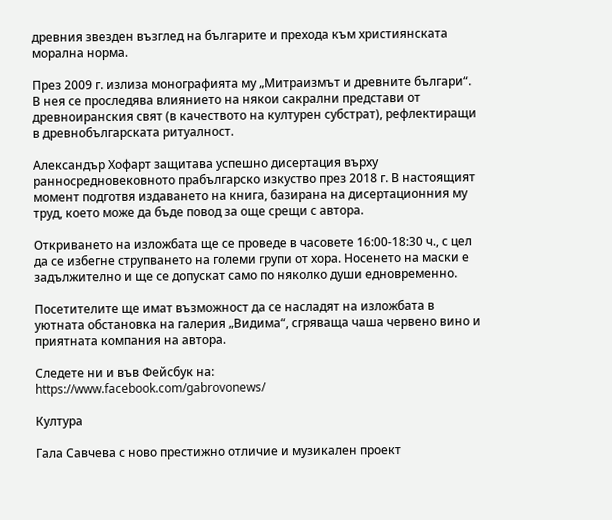древния звезден възглед на българите и прехода към християнската морална норма.

През 2009 г. излиза монографията му „Митраизмът и древните българи“. В нея се проследява влиянието на някои сакрални представи от древноиранския свят (в качеството на културен субстрат), рефлектиращи в древнобългарската ритуалност.

Александър Хофарт защитава успешно дисертация върху ранносредновековното прабългарско изкуство през 2018 г. В настоящият момент подготвя издаването на книга, базирана на дисертационния му труд, което може да бъде повод за още срещи с автора.

Откриването на изложбата ще се проведе в часовете 16:00-18:30 ч., с цел да се избегне струпването на големи групи от хора. Носенето на маски е задължително и ще се допускат само по няколко души едновременно.

Посетителите ще имат възможност да се насладят на изложбата в уютната обстановка на галерия „Видима“, сгряваща чаша червено вино и приятната компания на автора.

Следете ни и във Фейсбук на:
https://www.facebook.com/gabrovonews/

Култура

Гала Савчева с ново престижно отличие и музикален проект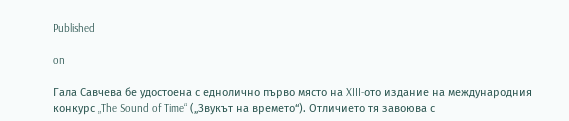Published

on

Гала Савчева бе удостоена с еднолично първо място на XIII-ото издание на международния конкурс „The Sound of Time“ („Звукът на времето“). Отличието тя завоюва с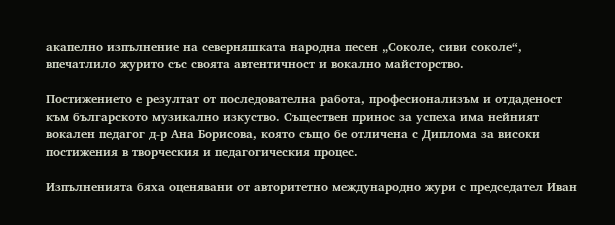акапелно изпълнение на северняшката народна песен „Соколе, сиви соколе“, впечатлило журито със своята автентичност и вокално майсторство.

Постижението е резултат от последователна работа, професионализъм и отдаденост към българското музикално изкуство. Съществен принос за успеха има нейният вокален педагог д-р Ана Борисова, която също бе отличена с Диплома за високи постижения в творческия и педагогическия процес.

Изпълненията бяха оценявани от авторитетно международно жури с председател Иван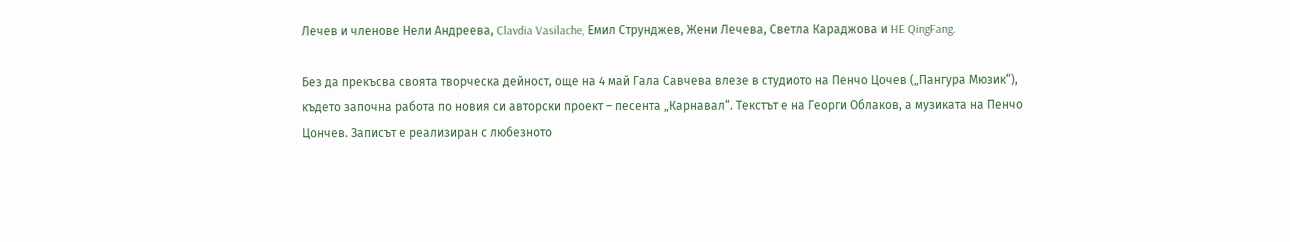Лечев и членове Нели Андреева, Clavdia Vasilache, Емил Струнджев, Жени Лечева, Светла Караджова и HE QingFang.

Без да прекъсва своята творческа дейност, още на 4 май Гала Савчева влезе в студиото на Пенчо Цочев („Пангура Мюзик“), където започна работа по новия си авторски проект – песента „Карнавал“. Текстът е на Георги Облаков, а музиката на Пенчо Цончев. Записът е реализиран с любезното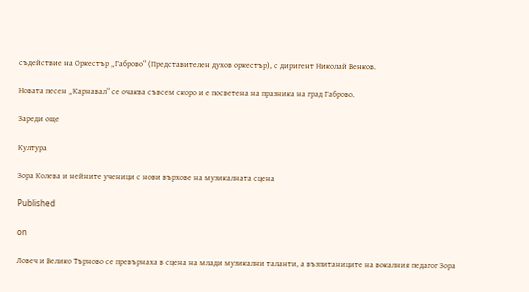съдействие на Оркестър „Габрово“ (Представителен духов оркестър), с диригент Николай Венков.

Новата песен „Карнавал“ се очаква съвсем скоро и е посветена на празника на град Габрово.

Зареди още

Култура

Зора Колева и нейните ученици с нови върхове на музикалната сцена

Published

on

Ловеч и Велико Търново се превърнаха в сцена на млади музикални таланти, а възпитаниците на вокалния педагог Зора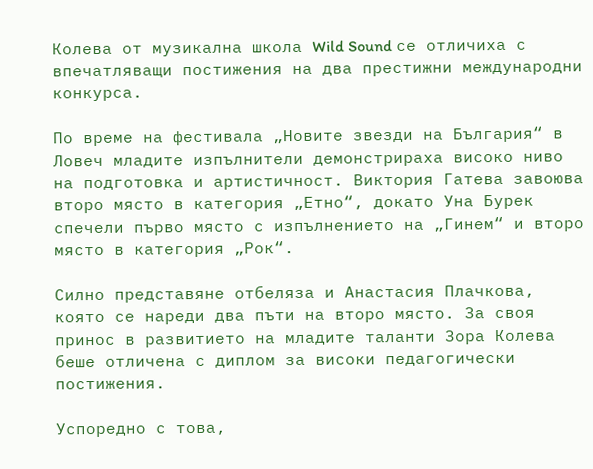Колева от музикална школа Wild Sound се отличиха с впечатляващи постижения на два престижни международни конкурса.

По време на фестивала „Новите звезди на България“ в Ловеч младите изпълнители демонстрираха високо ниво на подготовка и артистичност. Виктория Гатева завоюва второ място в категория „Етно“, докато Уна Бурек спечели първо място с изпълнението на „Гинем“ и второ място в категория „Рок“.

Силно представяне отбеляза и Анастасия Плачкова, която се нареди два пъти на второ място. За своя принос в развитието на младите таланти Зора Колева беше отличена с диплом за високи педагогически постижения.

Успоредно с това,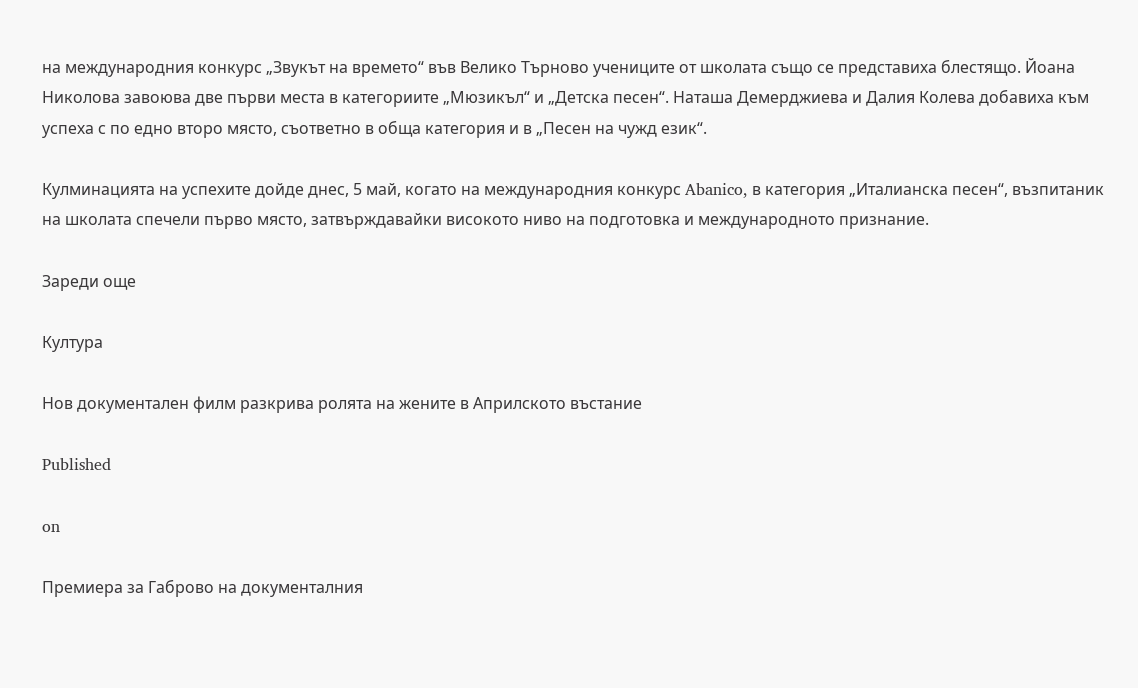на международния конкурс „Звукът на времето“ във Велико Търново учениците от школата също се представиха блестящо. Йоана Николова завоюва две първи места в категориите „Мюзикъл“ и „Детска песен“. Наташа Демерджиева и Далия Колева добавиха към успеха с по едно второ място, съответно в обща категория и в „Песен на чужд език“.

Кулминацията на успехите дойде днес, 5 май, когато на международния конкурс Abanico, в категория „Италианска песен“, възпитаник на школата спечели първо място, затвърждавайки високото ниво на подготовка и международното признание.

Зареди още

Култура

Нов документален филм разкрива ролята на жените в Априлското въстание

Published

on

Премиера за Габрово на документалния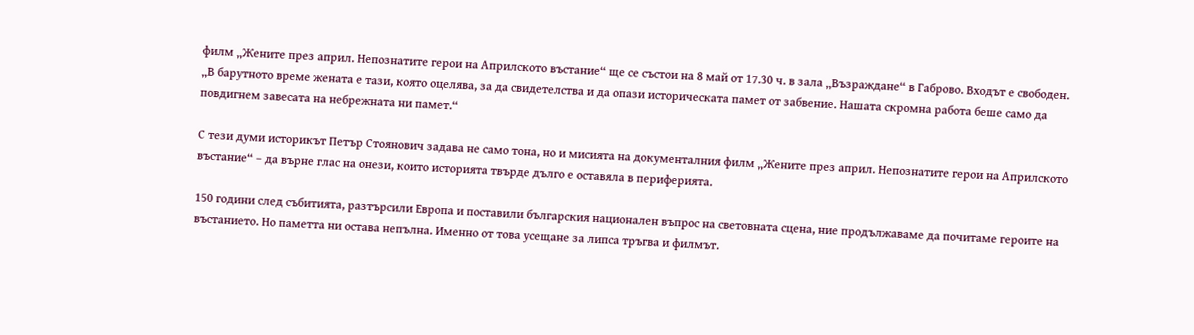филм „Жените през април. Непознатите герои на Априлското въстание“ ще се състои на 8 май от 17.30 ч. в зала „Възраждане“ в Габрово. Входът е свободен. „В барутното време жената е тази, която оцелява, за да свидетелства и да опази историческата памет от забвение. Нашата скромна работа беше само да повдигнем завесата на небрежната ни памет.“

С тези думи историкът Петър Стоянович задава не само тона, но и мисията на документалния филм „Жените през април. Непознатите герои на Априлското въстание“ – да върне глас на онези, които историята твърде дълго е оставяла в периферията.

150 години след събитията, разтърсили Европа и поставили българския национален въпрос на световната сцена, ние продължаваме да почитаме героите на въстанието. Но паметта ни остава непълна. Именно от това усещане за липса тръгва и филмът.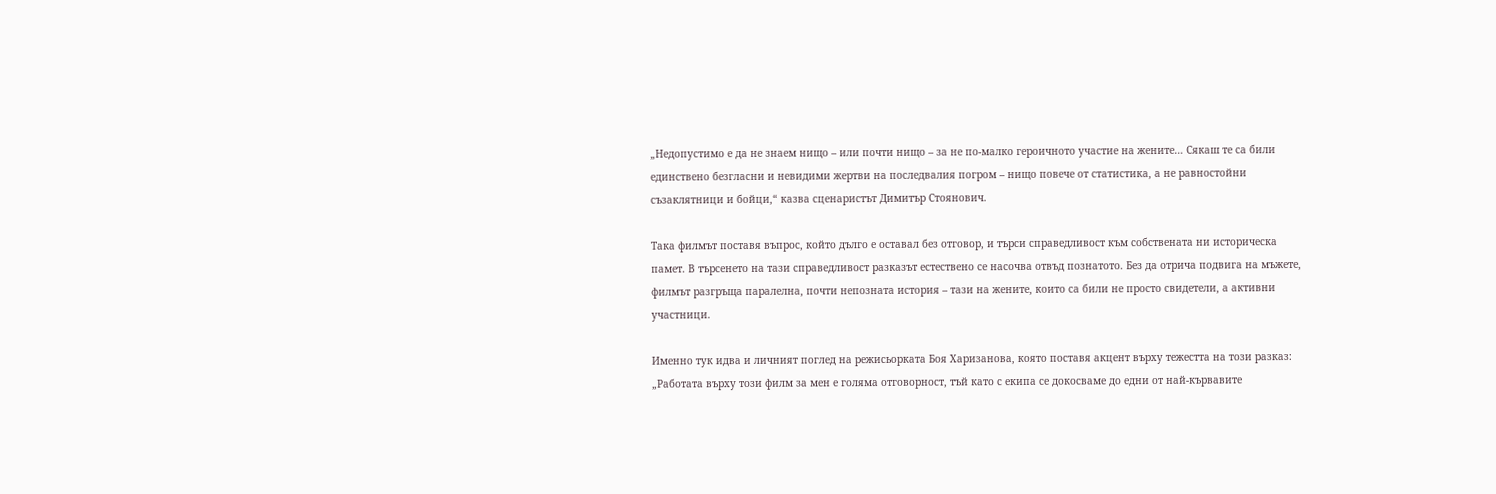„Недопустимо е да не знаем нищо – или почти нищо – за не по-малко героичното участие на жените… Сякаш те са били единствено безгласни и невидими жертви на последвалия погром – нищо повече от статистика, а не равностойни съзаклятници и бойци,“ казва сценаристът Димитър Стоянович.

Така филмът поставя въпрос, който дълго е оставал без отговор, и търси справедливост към собствената ни историческа памет. В търсенето на тази справедливост разказът естествено се насочва отвъд познатото. Без да отрича подвига на мъжете, филмът разгръща паралелна, почти непозната история – тази на жените, които са били не просто свидетели, а активни участници.

Именно тук идва и личният поглед на режисьорката Боя Харизанова, която поставя акцент върху тежестта на този разказ: „Работата върху този филм за мен е голяма отговорност, тъй като с екипа се докосваме до едни от най-кървавите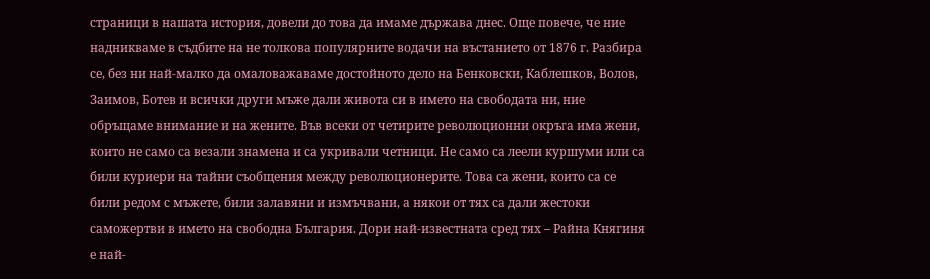страници в нашата история, довели до това да имаме държава днес. Още повече, че ние надникваме в съдбите на не толкова популярните водачи на въстанието от 1876 г. Разбира се, без ни най-малко да омаловажаваме достойното дело на Бенковски, Каблешков, Волов, Заимов, Ботев и всички други мъже дали живота си в името на свободата ни, ние обръщаме внимание и на жените. Във всеки от четирите революционни окръга има жени, които не само са везали знамена и са укривали четници. Не само са леели куршуми или са били куриери на тайни съобщения между революционерите. Това са жени, които са се били редом с мъжете, били залавяни и измъчвани, а някои от тях са дали жестоки саможертви в името на свободна България. Дори най-известната сред тях – Райна Княгиня е най-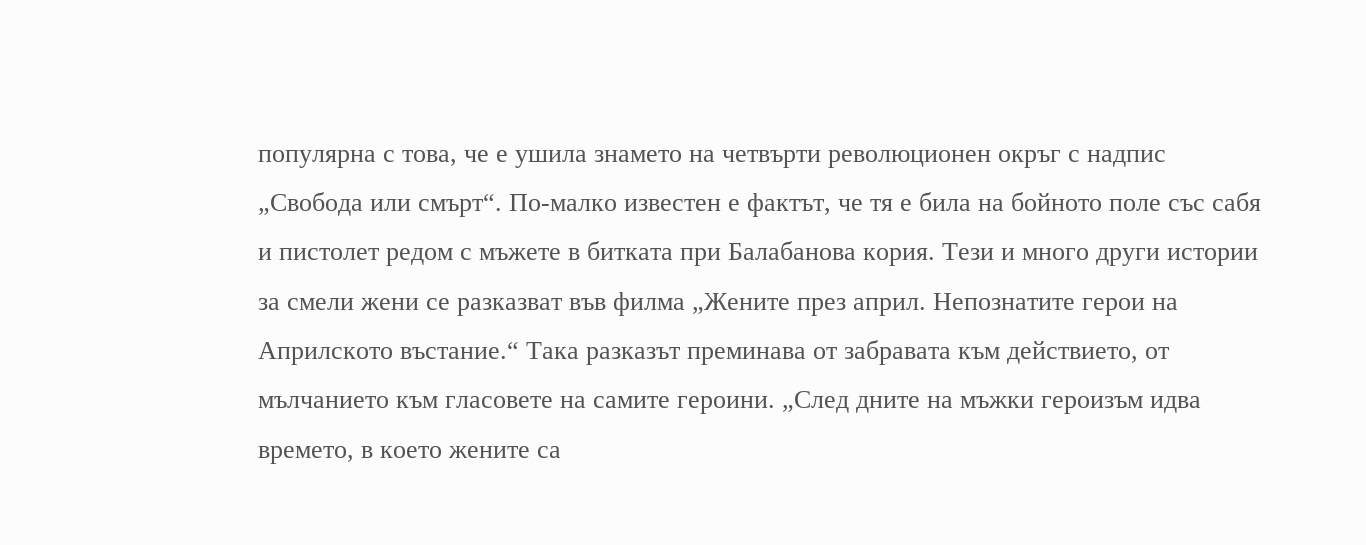популярна с това, че е ушила знамето на четвърти революционен окръг с надпис „Свобода или смърт“. По-малко известен е фактът, че тя е била на бойното поле със сабя и пистолет редом с мъжете в битката при Балабанова кория. Тези и много други истории за смели жени се разказват във филма „Жените през април. Непознатите герои на Априлското въстание.“ Така разказът преминава от забравата към действието, от мълчанието към гласовете на самите героини. „След дните на мъжки героизъм идва времето, в което жените са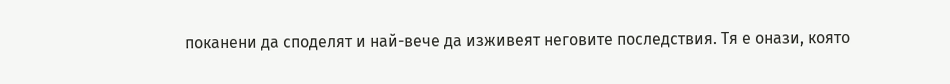поканени да споделят и най-вече да изживеят неговите последствия. Тя е онази, която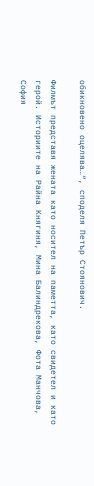обикновено оцелява…“, споделя Петър Стоянович.

Филмът представя жената като носител на паметта, като свидетел и като герой. Историите на Райна Княгиня, Мина Балиндрекова, Фота Манчова, София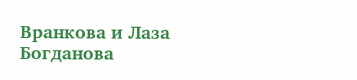Вранкова и Лаза Богданова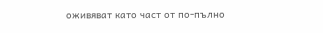оживяват като част от по-пълно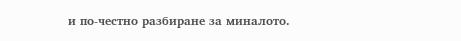и по-честно разбиране за миналото.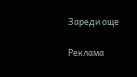Зареди още

Реклама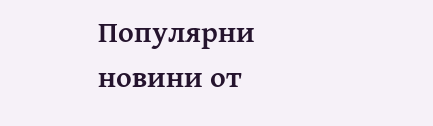Популярни новини от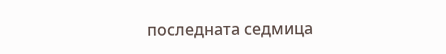последната седмица